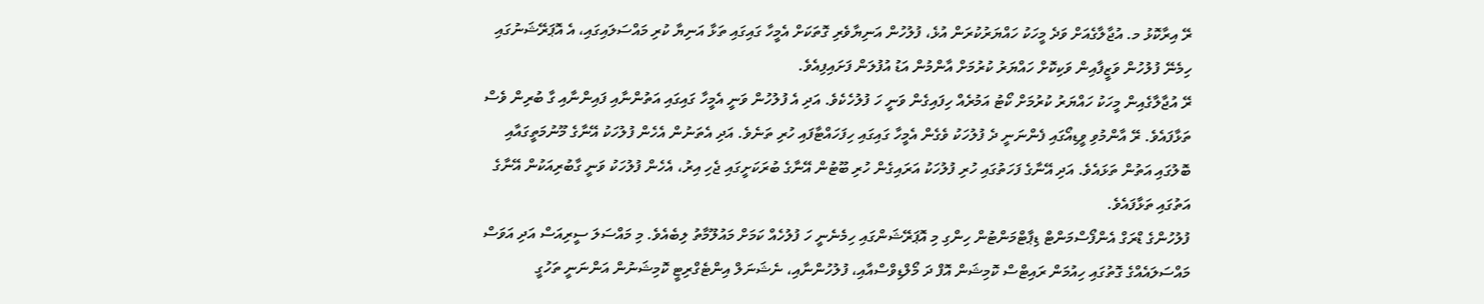ރޭ އިރާކޮޅު މ. އުޖާލާގެއަށް ވަދެ މީހަކު ހައްޔަރުކުރަން އުޅެ، ފުލުހުން އަނިޔާވެރި ގޮތަކަށް އެމީހާ ގައިގައި ތަޅާ އަނިޔާ ކުރި މައްސަލައިގައި، އެ އޮޕަރޭޝަނުގައި ހިމެނޭ ފުލުހުން ވަޒީފާއިން ވަކިކޮށް ހައްޔަރު ކުރުމަށް އާންމުން އަޑު އުފުލަން ފަށައިފިއެވެ.
ރޭ އުޖާލާގެއިން މީހަކު ހައްޔަރު ކުރުމަށް ކޯޓު އަމުރެއް ހިފައިގެން ވަނީ ހަ ފުލުހެކެވެ. އަދި އެ ފުލުހުން ވަނީ އެމީހާ ގައިގައި އަތުންނާއި ފައިންނާއި ގާ ބުރިން ވެސް ތަޅާފައެވެ. ރޭ އާންމުވި ވީޑިއޯގައި ފެންނަނީ ދެ ފުލުހަކު ވެގެން އެމީހާ ގައިގައި ހިފަހައްޓާފައި ހުރި ތަނެވެ. އަދި އެތަނުން އެހެން ފުލުހަކު އޭނާގެ މޫނުމަތީގައާއި ބޮލުގައި އަތުން ތަޅައެވެ. އަދި އޭނާގެ ފަހަތުގައި ހުރި ފުލުހަކު އަރައިގެން ހުރި ބޫޓުން އޭނާގެ ބުރަކަށީގައި ޖެހި އިރު، އެހެން ފުލުހަކު ވަނީ ގާބުރިއަކުން އޭނާގެ އަތުގައި ތަޅާފައެވެ.
ފުލުހުންގެ ޑްރަގް އެންފޯސްމަންޓް ޑިޕާޓްމަންޓުން ހިންގި މި އޮޕަރޭޝަންގައި ހިމެނެނީ ހަ ފުލުހެއް ކަމަށް މައުލޫމާތު ލިބެއެވެ. މި މައްސަލަ ސީރިއަސް އަދި އަވަސް މައްސަލައެއްގެ ގޮތުގައި ހިއުމަން ރައިޓްސް ކޮމިޝަން އޮފް ދަ މޯލްޑިވްސްއާއި، ފުލުހުންނާއި، ނެޝަނަލް އިންޓެގްރިޓީ ކޮމިޝަނުން އަންނަނީ ތަހުގީ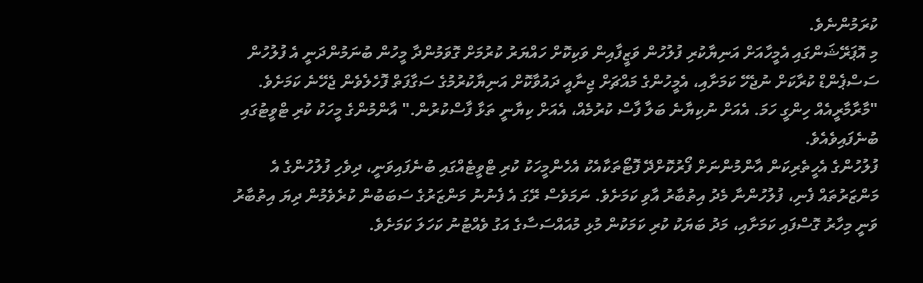ކުރަމުންނެވެ.
މި އޮޕަރޭޝަންގައި އެމީހާއަށް އަނިޔާކުރި ފުލުހުން ވަޒީފާއިން ވަކިކޮށް ހައްޔަރު ކުރުމަށް ގޮވަމުންދާ މީހުން ބުނަމުންދަނީ އެ ފުލުހުން ސަސްޕެންޑް ކުރާކަށް ނުޖެހޭ ކަމަށާއި، އެމީހުންގެ މައްޗަށް ޖިނާއީ ދައުވާކޮށް އަނިޔާކުރުމުގެ ސަގާފަތް ފޮހެލެވެން ޖެހޭނެ ކަމަށެވެ. "މާރާމާރީއެއް ހިންގީ ހަމަ. އެއަށް ނުކިޔާނެ ބަލާ ފާސް ކުރުމެއް، އެއަށް ކިޔާނީ ތަޅާ ފާސްކުރުން." އާންމުންގެ މީހަކު ކުރި ޓްވީޓުގައި ބުނެފައިވެއެވެ.
ފުލުހުންގެ އެހީތެރިކަން އާންމުންނަށް ފޯރުކޮށްދޭ ފޮޓޯތަކާއެކު އެހެންމީހަކު ކުރި ޓްވީޓެއްގައި ބުނެފައިވަނީ، ދިވެހި ފުލުހުންގެ އެ މަންޒަރުތައް ފެނި، ފުލުހުންނާ މެދު އިތުބާރު އާވި ކަމަށެވެ. ނަމަވެސް ރޭގަ އެ ފެނުނު މަންޒަރުގެ ސަބަބުން ކުރެވެމުން ދިޔަ އިތުބާރު ވަނީ މިހާރު ގޮސްފައި ކަމަށާއި، މަދު ބަޔަކު ކުރި ކަމަކުން މުޅި މުއައްސަސާގެ އަގު ވެއްޓުނު ކަހަލަ ކަމަށެވެ.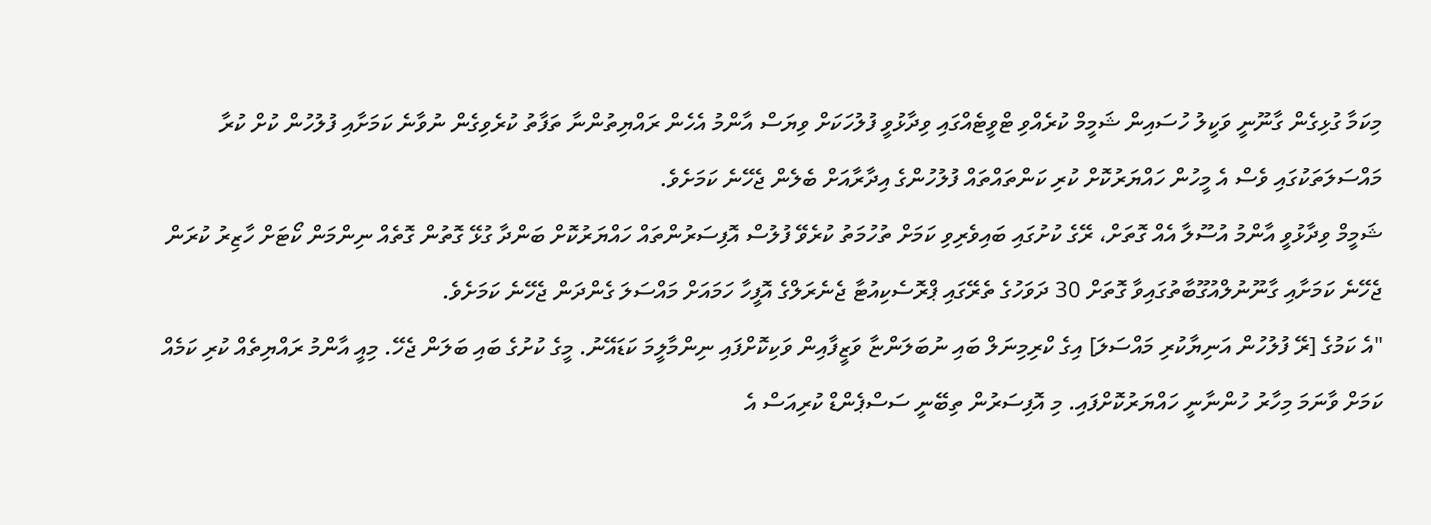މިކަމާ ގުޅިގެން ގާނޫނީ ވަކީލު ހުސައިން ޝަމީމް ކުރެއްވި ޓްވީޓެއްގައި ވިދާޅުވީ ފުލުހަކަށް ވިޔަސް އާންމު އެހެން ރައްޔިތުންނާ ތަފާތު ކުރެވިގެން ނުވާނެ ކަމަށާއި ފުލުހުން ކުށް ކުރާ މައްސަލަތަކުގައި ވެސް އެ މީހުން ހައްޔަރުކޮށް ކުރި ކަންތައްތައް ފުލުހުންގެ އިދާރާއަށް ބެލެން ޖެހޭނެ ކަމަށެވެ.
ޝަމީމް ވިދާޅުވީ އާންމު އުސޫލާ އެއް ގޮތަށް، ރޭގެ ކުށުގައި ބައިވެރިވި ކަމަށް ތުހުމަތު ކުރެވޭ ފުލުސް އޮފިސަރުންތައް ހައްޔަރުކޮށް ބަންދާ ގުޅޭ ގޮތުން ގޮތެއް ނިންމަން ކޯޓަށް ހާޒިރު ކުރަން ޖެހޭނެ ކަމަށާއި ގާނޫނުލްއުގޫބާތުގައިވާ ގޮތަށް 30 ދަވަހުގެ ތެރޭގައި ޕްރޮސެކިއުޓާ ޖެނެރަލްގެ އޮފީހާ ހަމައަށް މައްސަލަ ގެންދަން ޖެހޭނެ ކަމަށެވެ.
"އެ ކަމުގެ [ރޭ ފުލުހުން އަނިޔާކުރި މައްސަލަ] އިގެ ކްރިމިނަލް ބައި ނުބަލަންޏާ ވަޒީފާއިން ވަކިކޮށްފައި ނިންމާލީމަ ކަޑައޭނު. މީގެ ކުށުގެ ބައި ބަލަން ޖެހޭ. މިއީ އާންމު ރައްޔިތެއް ކުރި ކަމެއް ކަމަށް ވާނަމަ މިހާރު ހުންނާނީ ހައްޔަރުކޮށްފައި. މި އޮފިސަރުން ތިބޭނީ ސަސްޕެންޑް ކުރިއަސް އެ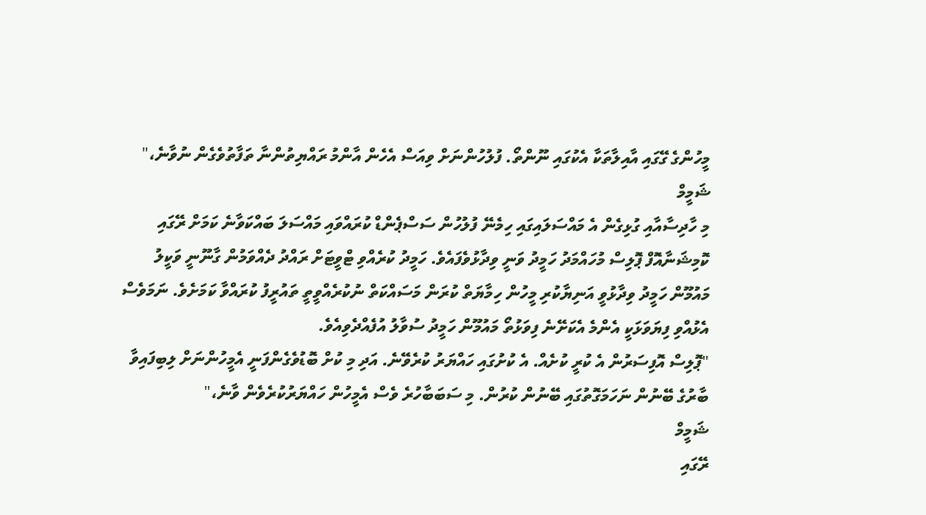މީހުންގެ ގޭގައި އާއިލާތަކާ އެކުގައި ނޫންތޯ. ފުލުހުންނަށް ވިއަސް އެހެން އާންމު ރައްޔިތުންނާ ތަފާތުވެގެން ނުވާނެ،"
ޝަމީމް
މި ހާދިސާއާއި ގުޅިގެން އެ މައްސަލައިގައި ހިމެނޭ ފުލުހުން ސަސްޕެންޑް ކުރައްވައި މައްސަލަ ބައްކަވާނެ ކަމަށް ރޭގައި ކޮމިޝަނާއޮފް ޕޮލިސް މުހައްމަދު ހަމީދު ވަނީ ވިދާޅުވެފައެވެ. ހަމީދު ކުރެއްވި ޓްވީޓަށް ރައްދު ދެއްވަމުން ގާނޫނީ ވަކީލު މައުމޫން ހަމީދު ވިދާޅުވީ އަނިޔާކުރި މީހުން ހިމާޔަތް ކުރަން މަސައްކަތް ނުކުރެއްވީތީ ތައުރީފު ކުރައްވާ ކަމަށެވެ. ނަމަވެސް އެޅުއްވި ފިޔަވަޅަކީ އެންމެ އެކަށޭނެ ފިވަޅުތޯ މައުމޫން ހަމީދު ސުވާލު އުފެއްދެވިއެވެ.
"ޕޮލިސް އޮފިސަރުން އެ ކުރީ ކުށެއް. އެ ކުށުގައި ހައްޔަރު ކުރެވޭނެ. އަދި މި ކުށް ބޮޑުވެގެންފަނީ އެމީހުންނަށް ލިބިފައިވާ ބާރުގެ ބޭނުން ނަހަމަގޮތުގައި ބޭނުން ކުރުން. މި ސަބަބާހުރެ ވެސް އެމީހުން ހައްޔަރުކުރެވެން ވާނެ،"
ޝަމީމް
ރޭގައި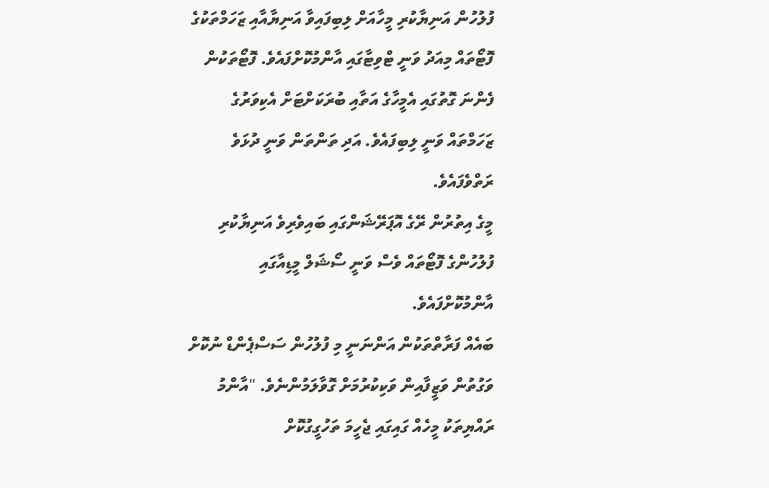ފުލުހުން އަނިޔާކުރި މީހާއަށް ލިބިފައިވާ އަނިޔާއާއި ޒަހަމްތަކުގެ ފޮޓޯތައް މިއަދު ވަނީ ޓްވިޓާގައި އާންމުކޮށްފައެވެ. ފޮޓޯތަކުން ފެންނަ ގޮތުގައި އެމީހާގެ އަތާއި ބުރަކަށްޓަށް އެކިވަރުގެ ޒަހަމްތައް ވަނީ ލިބިފައެވެ. އަދި ތަންތަން ވަނީ ދުޅަވެ ރަތްވެފައެވެ.
މީގެ އިތުރުން ރޭގެ އޮޕަރޭޝަންގައި ބައިވެރިވެ އަނިޔާކުރި ފުލުހުންގެ ފޮޓޯތައް ވެސް ވަނީ ސޯޝަލް މީޑިއާގައި އާންމުކޮށްފައެވެ.
ބައެއް ފަރާތްތަކުން އަންނަނީ މި ފުލުހުން ސަސްޕެންޑް ނުކޮށް ވަގުތުން ވަޒީފާއިން ވަކިކުރުމަށް ގޮވާލަމުންނެވެ. "އާންމު ރައްޔިތަކު މީހެއް ގައިގައި ޖެހީމަ ތަހުގީގުކޮށް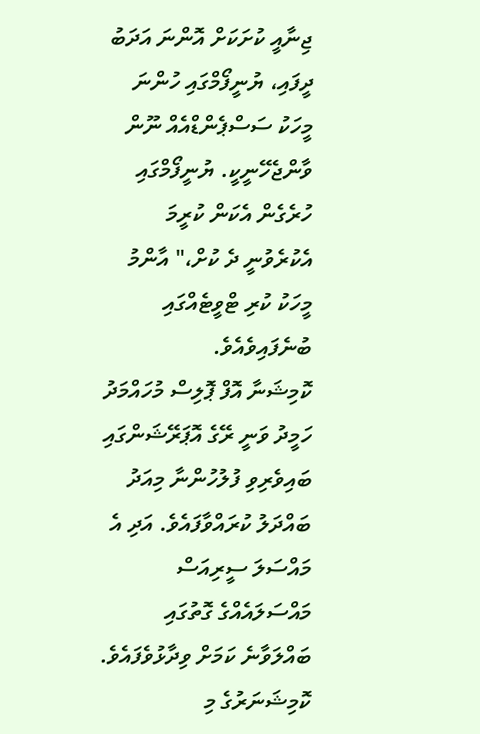ޖިނާއީ ކުށަކަށް އޮންނަ އަދަބު ދީފައި، ޔުނީފޯމްގައި ހުންނަ މީހަކު ސަސްޕެންޑްއެއް ނޫން ވާންޖެހޭނީކީ. ޔުނީފޯމްގައި ހުރެގެން އެކަން ކުރީމަ އެކުރެވުނީ ދެ ކުށް،" އާންމު މީހަކު ކުރި ޓްވީޓެއްގައި ބުނެފައިވެއެވެ.
ކޮމިޝަނާ އޮފް ޕޮލިސް މުހައްމަދު ހަމީދު ވަނީ ރޭގެ އޮޕަރޭޝަންގައި ބައިވެރިވި ފުލުހުންނާ މިއަދު ބައްދަލު ކުރައްވާފައެވެ. އަދި އެ މައްސަލަ ސީރިއަސް މައްސަލައެއްގެ ގޮތުގައި ބައްލަވާނެ ކަމަށް ވިދާޅުވެފައެވެ. ކޮމިޝަނަރުގެ މި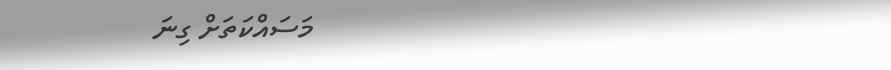މަސައްކަތަށް ގިނަ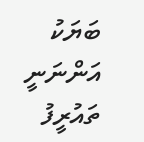ބަޔަކު އަންނަނީ ތައުރީފު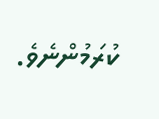ކުރަމުންނެވެ.